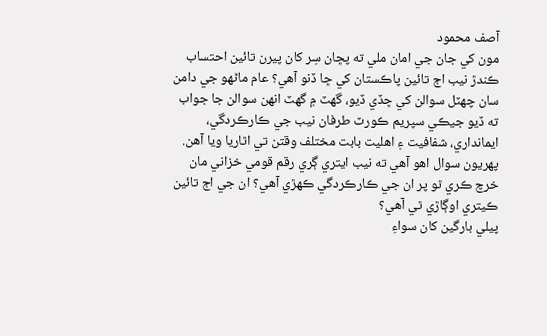آصف محمود
مون کي جان جي امان ملي ته پڇان سِر کان پيرن تائين احتساب ڪندڙ نيب اڄ تائين پاڪستان کي ڇا ڏنو آهي؟ عام ماڻهو جي دامن سان چهٽل سوالن کي ڇڏي ڏيو، گهٽ ۾ گهٽ انهن سوالن جا جواب ته ڏيو جيڪي سپريم ڪورٽ طرفان نيب جي ڪارڪردگي، ايمانداري، شفافيت ۽ اهليت بابت مختلف وقتن تي اٿاريا ويا آهن.
پهريون سوال اهو آهي ته نيب ايتري ڳري رقم قومي خزاني مان خرچ ڪري ٿو پر ان جي ڪارڪردگي ڪهڙي آهي؟ ان جي اڄ تائين ڪيتري اوڳاڙي ٿي آهي؟
پيلي بارگين کان سواءِ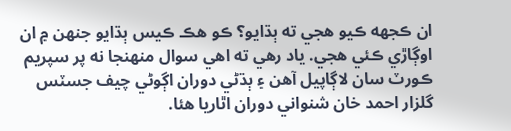ان ڪجهه ڪيو هجي ته ٻڌايو؟ ڪو هڪ ڪيس ٻڌايو جنهن ۾ ان اوڳاڙي ڪئي هجي. ياد رهي ته اهي سوال منهنجا نه پر سپريم ڪورٽ سان لاڳاپيل آهن ۽ ٻڌڻي دوران اڳوڻي چيف جسٽس گلزار احمد خان شنواني دوران اٿاريا هئا.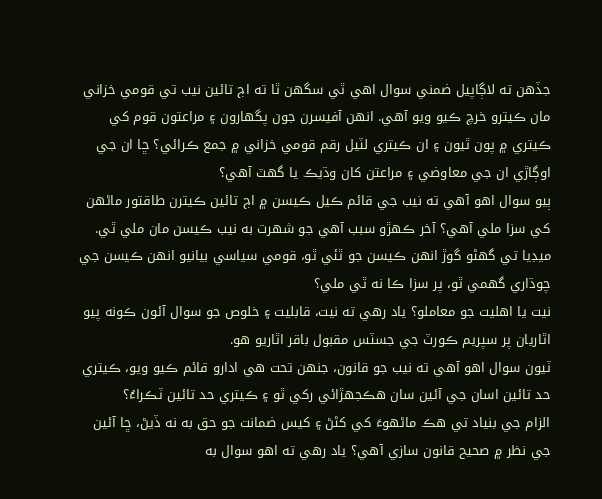جڏهن ته لاڳاپيل ضمني سوال اهي ٿي سگهن ٿا ته اڄ تائين نيب تي قومي خزاني مان ڪيترو خرچ ڪيو ويو آهي. انهن آفيسرن جون پگهارون ۽ مراعتون قوم کي ڪيتري ۾ پون ٿيون ۽ ان ڪيتري لٽيل رقم قومي خزاني ۾ جمع ڪرائي؟ ڇا ان جي اوڳاڙي ان جي معاوضي ۽ مراعتن کان وڌيڪ يا گهٽ آهي؟
ٻيو سوال اهو آهي ته نيب جي قائم ڪيل ڪيسن ۾ اڄ تائين ڪيترن طاقتور ماڻهن کي سزا ملي آهي؟ آخر ڪهڙو سبب آهي جو شهرت به نيب ڪيسن مان ملي ٿي. ميڊيا تي گهڻو گوڙ انهن ڪيسن جو ٿئي ٿو، قومي سياسي بيانيو انهن ڪيسن جي چوڌاري گهمي ٿو، پر سزا ڪا نه ٿي ملي؟
نيت يا اهليت جو معاملو؟ ياد رهي ته نيت، قابليت ۽ خلوص جو سوال آئون ڪونه پيو اٿاريان پر سپريم ڪورٽ جي جسٽس مقبول باقر اٿاريو هو.
ٽيون سوال اهو آهي ته نيب جو قانون، جنهن تحت هي ادارو قائم ڪيو ويو، ڪيتري حد تائين اسان جي آئين سان هڪجهڙائي رکي ٿو ۽ ڪيتري حد تائين ٽڪراءُ؟
الزام جي بنياد تي هڪ ماڻهوءَ کي کڻڻ ۽ کيس ضمانت جو حق به نه ڏيڻ، ڇا آئين جي نظر ۾ صحيح قانون سازي آهي؟ ياد رهي ته اهو سوال به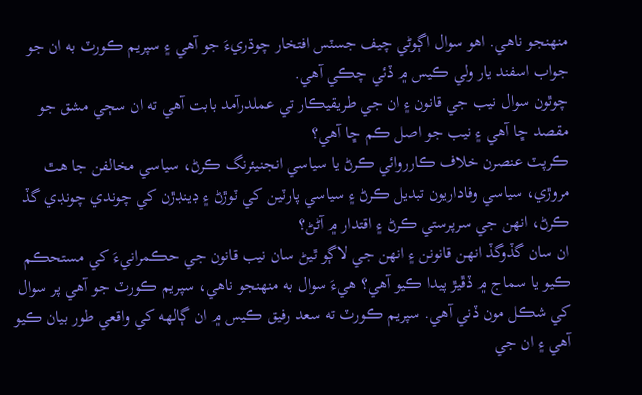منهنجو ناهي. اهو سوال اڳوڻي چيف جسٽس افتخار چوڌريءَ جو آهي ۽ سپريم ڪورٽ به ان جو جواب اسفند يار ولي ڪيس ۾ ڏئي چڪي آهي.
چوٿون سوال نيب جي قانون ۽ ان جي طريقيڪار تي عملدرآمد بابت آهي ته ان سڄي مشق جو مقصد ڇا آهي ۽ نيب جو اصل ڪم ڇا آهي؟
ڪرپٽ عنصرن خلاف ڪارروائي ڪرڻ يا سياسي انجنيئرنگ ڪرڻ، سياسي مخالفن جا هٿ مروڙي، سياسي وفاداريون تبديل ڪرڻ ۽ سياسي پارٽين کي ٽوڙڻ ۽ ڊينڊڙن کي چوندي چونڊي گڏ ڪرڻ، انهن جي سرپرستي ڪرڻ ۽ اقتدار ۾ آڻڻ؟
ان سان گڏوگڏ انهن قانونن ۽ انهن جي لاڳو ٿيڻ سان نيب قانون جي حڪمرانيءَ کي مستحڪم ڪيو يا سماج ۾ ڏڦيڙ پيدا ڪيو آهي؟ هيءَ سوال به منهنجو ناهي، سپريم ڪورٽ جو آهي پر سوال کي شڪل مون ڏني آهي. سپريم ڪورٽ ته سعد رفيق ڪيس ۾ ان ڳالهه کي واقعي طور بيان ڪيو آهي ۽ ان جي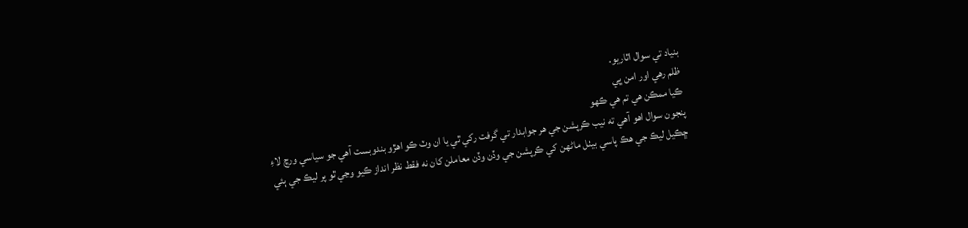بنياد تي سوال اٿاريو.
ظلم رهي اور امن ڀي
ڪيا ممڪن هي تم هي ڪهو
پنجون سوال اهو آهي ته نيب ڪرپشن جي هر جوابدار تي گرفت رکي ٿي يا ان وٽ ڪو اهڙو بندوبست آهي جو سياسي ورڇ لاءِ ڇڪيل ليڪ جي هڪ پاسي بيٺل ماڻهن کي ڪرپشن جي وڏن وڏن معاملن کان نه فقط نظر انداز ڪيو وڃي ٿو پر ليڪ جي ٻئي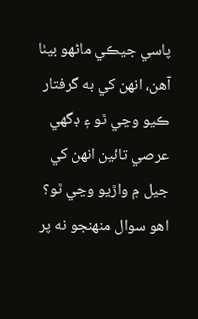پاسي جيڪي ماڻهو بيٺا آهن، انهن کي به گرفتار ڪيو وڃي ٿو ۽ ڊگهي عرصي تائين انهن کي جيل ۾ واڙيو وڃي ٿو؟ اهو سوال منهنجو نه پر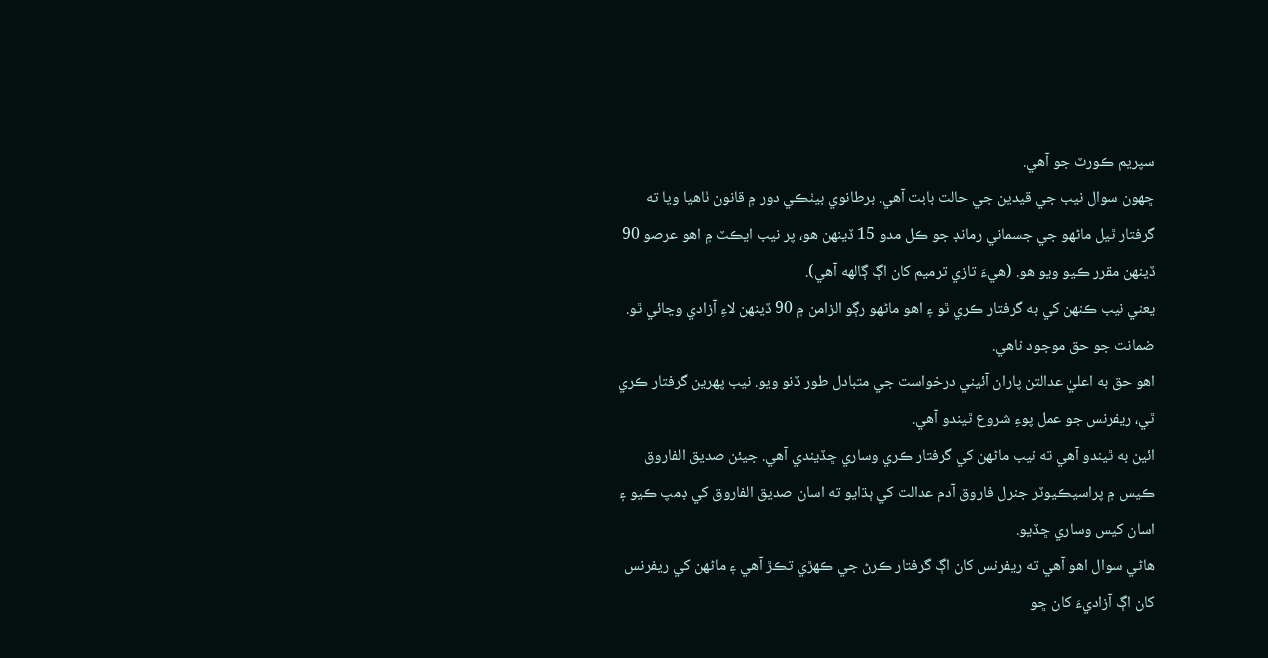سپريم ڪورٽ جو آهي.
ڇهون سوال نيب جي قيدين جي حالت بابت آهي. برطانوي بيٺڪي دور ۾ قانون ٺاهيا ويا ته گرفتار ٿيل ماڻهو جي جسماني رمانڊ جو ڪل مدو 15 ڏينهن هو، پر نيب ايڪٽ ۾ اهو عرصو 90 ڏينهن مقرر ڪيو ويو هو. (هيءَ تازي ترميم کان اڳ ڳالهه آهي).
يعني نيب ڪنهن کي به گرفتار ڪري ٿو ۽ اهو ماڻهو رڳو الزامن ۾ 90 ڏينهن لاءِ آزادي وڃائي ٿو. ضمانت جو حق موجود ناهي.
اهو حق به اعليٰ عدالتن پاران آئيني درخواست جي متبادل طور ڏنو ويو. نيب پهرين گرفتار ڪري ٿي، ريفرنس جو عمل پوءِ شروع ٿيندو آهي.
ائين به ٿيندو آهي ته نيب ماڻهن کي گرفتار ڪري وساري ڇڏيندي آهي. جيئن صديق الفاروق ڪيس ۾ پراسيڪيوٽر جنرل فاروق آدم عدالت کي ٻڌايو ته اسان صديق الفاروق کي ڊمپ ڪيو ۽ اسان کيس وساري ڇڏيو.
هاڻي سوال اهو آهي ته ريفرنس کان اڳ گرفتار ڪرڻ جي ڪهڙي تڪڙ آهي ۽ ماڻهن کي ريفرنس کان اڳ آزاديءَ کان ڇو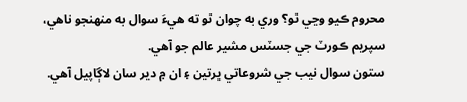محروم ڪيو وڃي ٿو؟ وري به چوان ٿو ته هيءَ سوال به منهنجو ناهي، سپريم ڪورٽ جي جسٽس مشير عالم جو آهي.
ستون سوال نيب جي شروعاتي ڀرتين ۽ ان ۾ دير سان لاڳاپيل آهي.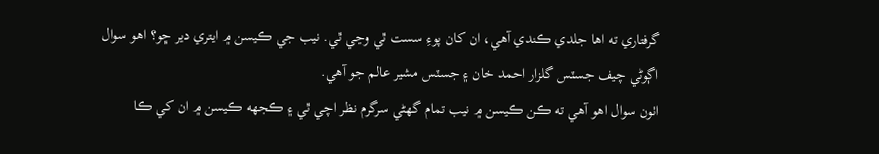گرفتاري ته اها جلدي ڪندي آهي، ان کان پوءِ سست ٿي وڃي ٿي. نيب جي ڪيسن ۾ ايتري دير ڇو؟ اهو سوال اڳوڻي چيف جسٽس گلزار احمد خان ۽ جسٽس مشير عالم جو آهي.
اٺون سوال اهو آهي ته ڪن ڪيسن ۾ نيب تمام گهڻي سرگرم نظر اچي ٿي ۽ ڪجهه ڪيسن ۾ ان کي ڪا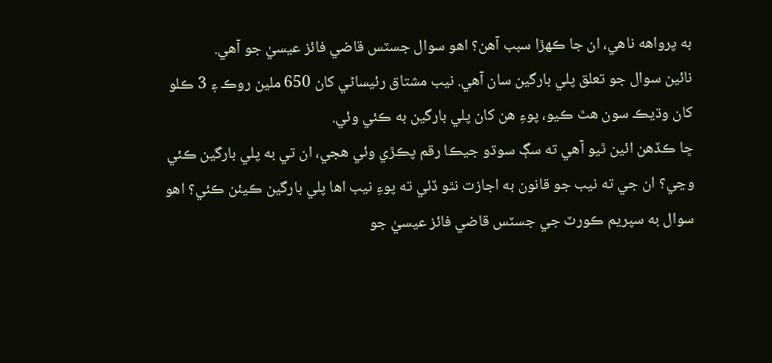به پرواهه ناهي، ان جا ڪهڙا سبب آهن؟ اهو سوال جسٽس قاضي فائز عيسيٰ جو آهي.
نائين سوال جو تعلق پلي بارگين سان آهي. نيب مشتاق رئيساڻي کان 650 ملين روڪ ۽ 3 ڪلو کان وڌيڪ سون هٿ ڪيو، پوءِ هن کان پلي بارگين به ڪئي وئي.
ڇا ڪڏهن ائين ٿيو آهي ته سڳ سوڌو جيڪا رقم پڪڙي وئي هجي، ان تي به پلي بارگين ڪئي وڃي؟ ان جي ته نيب جو قانون به اجازت نٿو ڏئي ته پوءِ نيب اها پلي بارگين ڪيئن ڪئي؟ اهو سوال به سپريم ڪورٽ جي جسٽس قاضي فائز عيسيٰ جو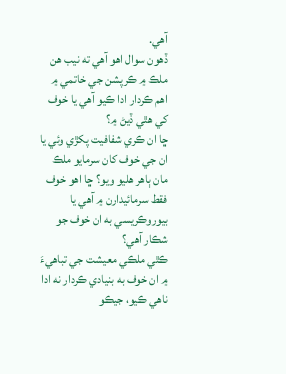آهي.
ڏهون سوال اهو آهي ته نيب هن ملڪ ۾ ڪرپشن جي خاتمي ۾ اهم ڪردار ادا ڪيو آهي يا خوف کي هٿي ڏيڻ ۾؟
ڇا ان ڪري شفافيت پکڙي وئي يا ان جي خوف کان سرمايو ملڪ مان ٻاهر هليو ويو؟ ڇا اهو خوف فقط سرمائيدارن ۾ آهي يا بيوروڪريسي به ان خوف جو شڪار آهي؟
ڪٿي ملڪي معيشت جي تباهيءَ ۾ ان خوف به بنيادي ڪردار نه ادا ناهي ڪيو، جيڪو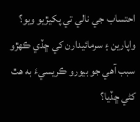احتساب جي نالي تي پکيڙيو ويو؟
واپارين ۽ سرمائيدارن کي ڇڏي ڪهڙو سبب آهي جو بيورو ڪريسيءَ به هٿ کڻي ڇڏيا؟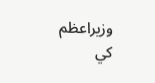وزيراعظم کي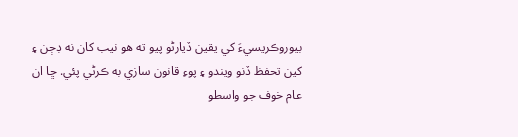بيوروڪريسيءَ کي يقين ڏيارڻو پيو ته هو نيب کان نه ڊڄن ۽ کين تحفظ ڏنو ويندو ۽ پوءِ قانون سازي به ڪرڻي پئي. ڇا ان عام خوف جو واسطو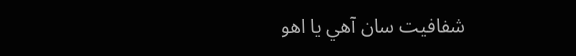شفافيت سان آهي يا اهو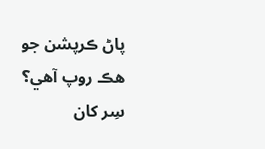پاڻ ڪرپشن جو هڪ روپ آهي؟
سِر کان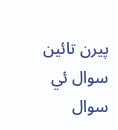پيرن تائين سوال ئي سوال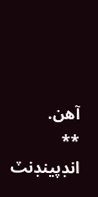آهن.
**
انڊپينڊنٽ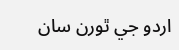اردو جي ٿورن سان